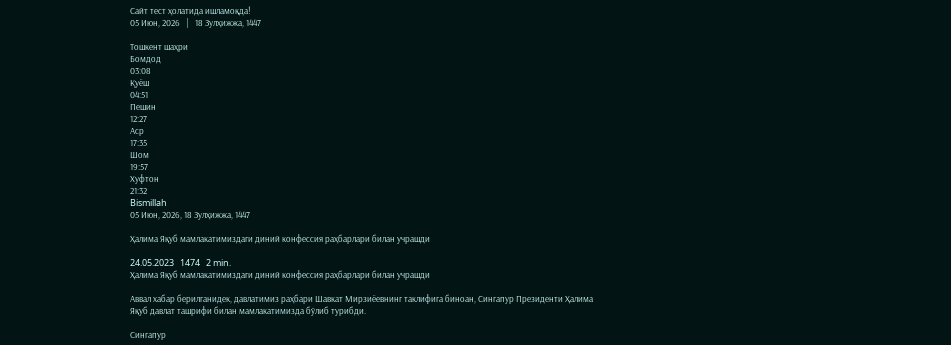Сайт тест ҳолатида ишламоқда!
05 Июн, 2026   |   18 Зулҳижжа, 1447

Тошкент шаҳри
Бомдод
03:08
Қуёш
04:51
Пешин
12:27
Аср
17:35
Шом
19:57
Хуфтон
21:32
Bismillah
05 Июн, 2026, 18 Зулҳижжа, 1447

Ҳалима Яқуб мамлакатимиздаги диний конфессия раҳбарлари билан учрашди

24.05.2023   1474   2 min.
Ҳалима Яқуб мамлакатимиздаги диний конфессия раҳбарлари билан учрашди

Аввал хабар берилганидек, давлатимиз раҳбари Шавкат Мирзиёевнинг таклифига биноан, Сингапур Президенти Ҳалима Яқуб давлат ташрифи билан мамлакатимизда бўлиб турибди.

Сингапур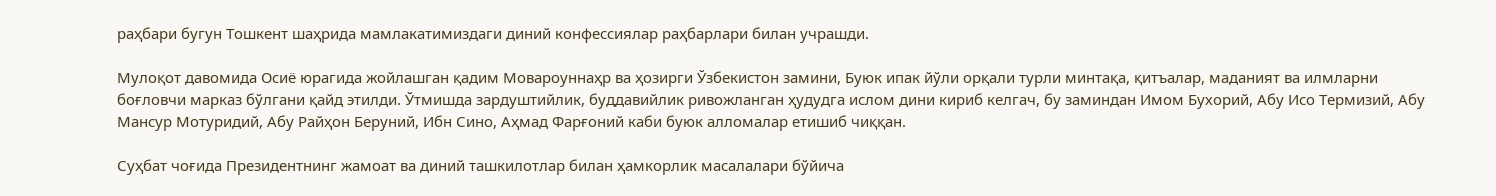раҳбари бугун Тошкент шаҳрида мамлакатимиздаги диний конфессиялар раҳбарлари билан учрашди.

Мулоқот давомида Осиё юрагида жойлашган қадим Мовароуннаҳр ва ҳозирги Ўзбекистон замини, Буюк ипак йўли орқали турли минтақа, қитъалар, маданият ва илмларни боғловчи марказ бўлгани қайд этилди. Ўтмишда зардуштийлик, буддавийлик ривожланган ҳудудга ислом дини кириб келгач, бу заминдан Имом Бухорий, Абу Исо Термизий, Абу Мансур Мотуридий, Абу Райҳон Беруний, Ибн Сино, Аҳмад Фарғоний каби буюк алломалар етишиб чиққан.

Суҳбат чоғида Президентнинг жамоат ва диний ташкилотлар билан ҳамкорлик масалалари бўйича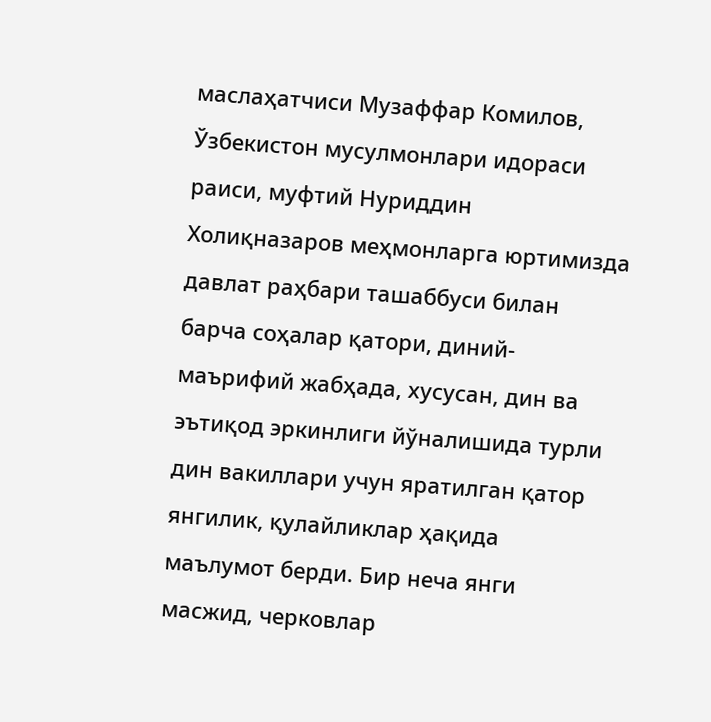маслаҳатчиси Музаффар Комилов, Ўзбекистон мусулмонлари идораси раиси, муфтий Нуриддин Холиқназаров меҳмонларга юртимизда давлат раҳбари ташаббуси билан барча соҳалар қатори, диний-маърифий жабҳада, хусусан, дин ва эътиқод эркинлиги йўналишида турли дин вакиллари учун яратилган қатор янгилик, қулайликлар ҳақида маълумот берди. Бир неча янги масжид, черковлар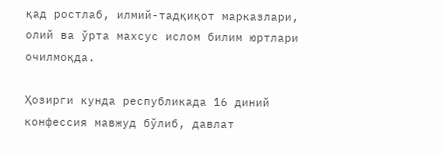қад ростлаб, илмий-тадқиқот марказлари, олий ва ўрта махсус ислом билим юртлари очилмоқда.

Ҳозирги кунда республикада 16 диний конфессия мавжуд бўлиб, давлат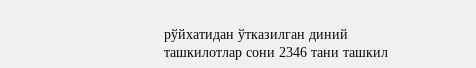рўйхатидан ўтказилган диний ташкилотлар сони 2346 тани ташкил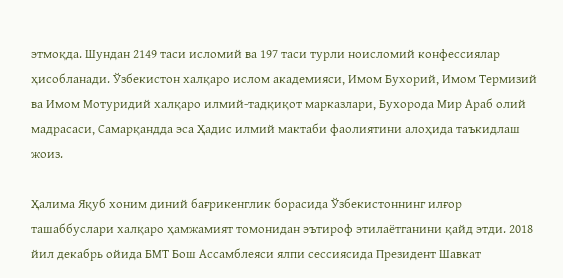этмоқда. Шундан 2149 таси исломий ва 197 таси турли ноисломий конфессиялар ҳисобланади. Ўзбекистон халқаро ислом академияси, Имом Бухорий, Имом Термизий ва Имом Мотуридий халқаро илмий-тадқиқот марказлари, Бухорода Мир Араб олий мадрасаси, Самарқандда эса Ҳадис илмий мактаби фаолиятини алоҳида таъкидлаш жоиз.

Ҳалима Яқуб хоним диний бағрикенглик борасида Ўзбекистоннинг илғор ташаббуслари халқаро ҳамжамият томонидан эътироф этилаётганини қайд этди. 2018 йил декабрь ойида БМТ Бош Ассамблеяси ялпи сессиясида Президент Шавкат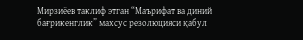Мирзиёев таклиф этган “Маърифат ва диний бағрикенглик” махсус резолюцияси қабул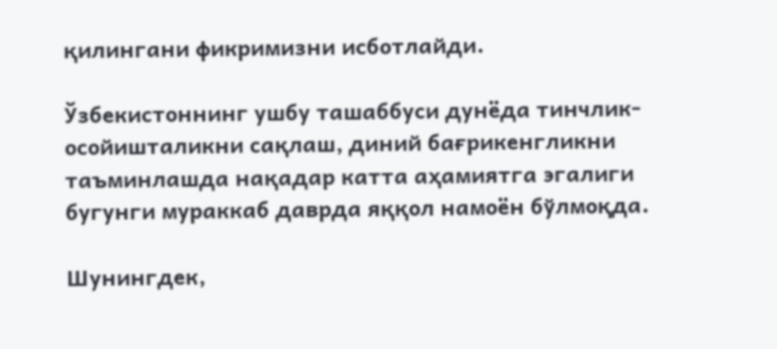қилингани фикримизни исботлайди.

Ўзбекистоннинг ушбу ташаббуси дунёда тинчлик-осойишталикни сақлаш, диний бағрикенгликни таъминлашда нақадар катта аҳамиятга эгалиги бугунги мураккаб даврда яққол намоён бўлмоқда.

Шунингдек,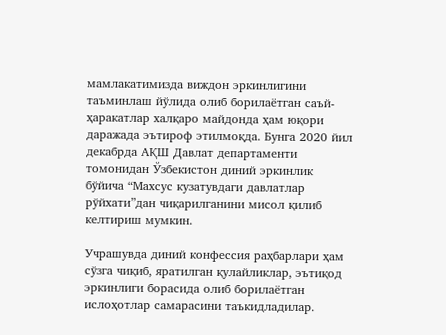мамлакатимизда виждон эркинлигини таъминлаш йўлида олиб борилаётган саъй-ҳаракатлар халқаро майдонда ҳам юқори даражада эътироф этилмоқда. Бунга 2020 йил декабрда АҚШ Давлат департаменти томонидан Ўзбекистон диний эркинлик бўйича “Махсус кузатувдаги давлатлар рўйхати”дан чиқарилганини мисол қилиб келтириш мумкин.

Учрашувда диний конфессия раҳбарлари ҳам сўзга чиқиб, яратилган қулайликлар, эътиқод эркинлиги борасида олиб борилаётган ислоҳотлар самарасини таъкидладилар.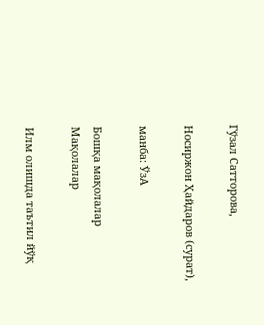Гўзал Сатторова,

Носиржон Ҳайдаров (сурат),

манба: ЎзА

Бошқа мақолалар
Мақолалар

Илм олишда таътил йўқ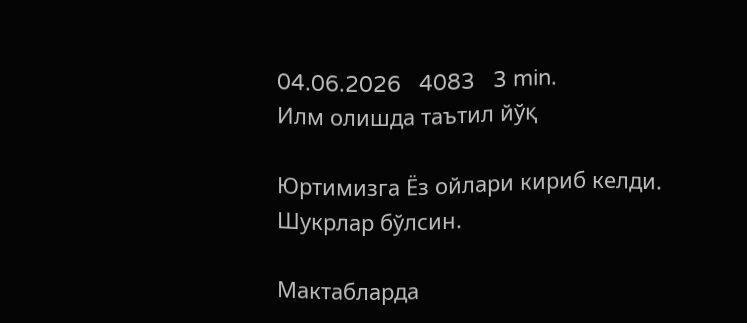04.06.2026   4083   3 min.
Илм олишда таътил йўқ

Юртимизга Ёз ойлари кириб келди. Шукрлар бўлсин.

Мактабларда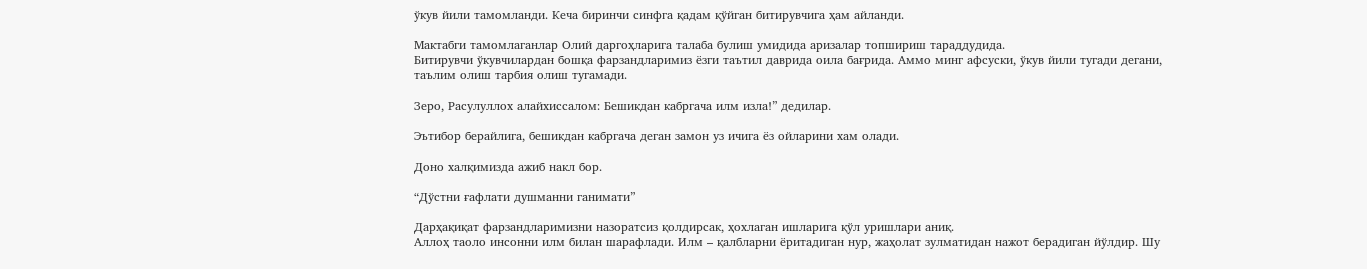ўкув йили тамомланди. Кеча биринчи синфга қадам қўйган битирувчига ҳам айланди.

Мактабги тамомлаганлар Олий даргоҳларига талаба булиш умидида аризалар топшириш тараддудида.
Битирувчи ўкувчилардан бошқа фарзандларимиз ёзги таътил даврида оила бағрида. Аммо минг афсуски, ўкув йили тугади дегани, таълим олиш тарбия олиш тугамади.

Зеро, Расулуллох алайхиссалом: Бешикдан кабргача илм изла!” дедилар.

Эътибор берайлига, бешикдан кабргача деган замон уз ичига ёз ойларини хам олади.

Доно халқимизда ажиб накл бор.

“Дўстни ғафлати душманни ганимати”

Дарҳақиқат фарзандларимизни назоратсиз қолдирсак, ҳохлаган ишларига қўл уришлари аниқ.
Аллоҳ таоло инсонни илм билан шарафлади. Илм – қалбларни ёритадиган нур, жаҳолат зулматидан нажот берадиган йўлдир. Шу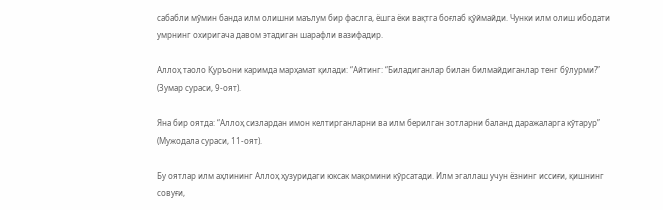сабабли мўмин банда илм олишни маълум бир фаслга, ёшга ёки вақтга боғлаб қўймайди. Чунки илм олиш ибодати умрнинг охиригача давом этадиган шарафли вазифадир.

Аллоҳ таоло Қуръони каримда марҳамат қилади: “Айтинг: “Биладиганлар билан билмайдиганлар тенг бўлурми?” (Зумар сураси, 9-оят).

Яна бир оятда: “Аллоҳ сизлардан имон келтирганларни ва илм берилган зотларни баланд даражаларга кўтарур” (Мужодала сураси, 11-оят).

Бу оятлар илм аҳлининг Аллоҳ ҳузуридаги юксак мақомини кўрсатади. Илм эгаллаш учун ёзнинг иссиғи, қишнинг совуғи,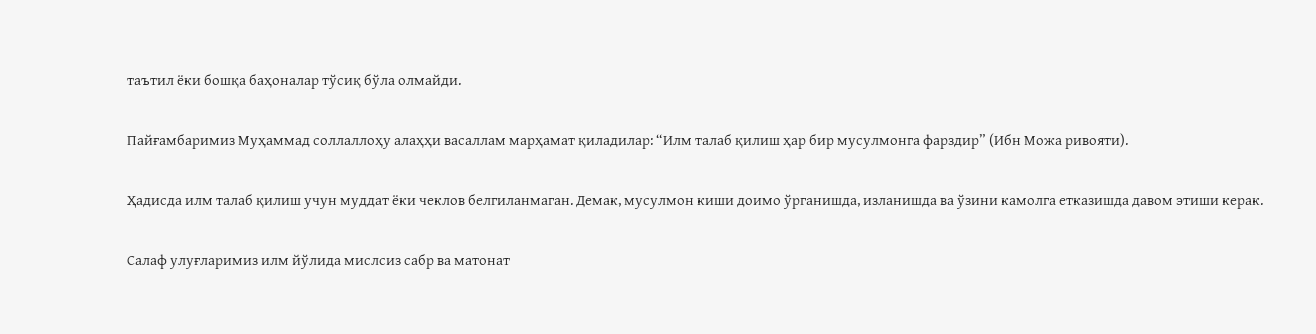таътил ёки бошқа баҳоналар тўсиқ бўла олмайди.

Пайғамбаримиз Муҳаммад соллаллоҳу алаҳҳи васаллам марҳамат қиладилар: “Илм талаб қилиш ҳар бир мусулмонга фарздир” (Ибн Можа ривояти).

Ҳадисда илм талаб қилиш учун муддат ёки чеклов белгиланмаган. Демак, мусулмон киши доимо ўрганишда, изланишда ва ўзини камолга етказишда давом этиши керак.

Салаф улуғларимиз илм йўлида мислсиз сабр ва матонат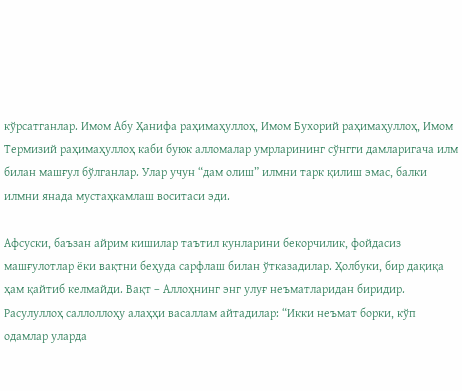кўрсатганлар. Имом Абу Ҳанифа раҳимаҳуллоҳ, Имом Бухорий раҳимаҳуллоҳ, Имом Термизий раҳимаҳуллоҳ каби буюк алломалар умрларининг сўнгги дамларигача илм билан машғул бўлганлар. Улар учун “дам олиш” илмни тарк қилиш эмас, балки илмни янада мустаҳкамлаш воситаси эди.

Афсуски, баъзан айрим кишилар таътил кунларини бекорчилик, фойдасиз машғулотлар ёки вақтни беҳуда сарфлаш билан ўтказадилар. Ҳолбуки, бир дақиқа ҳам қайтиб келмайди. Вақт – Аллоҳнинг энг улуғ неъматларидан биридир. Расулуллоҳ саллоллоҳу алаҳҳи васаллам айтадилар: “Икки неъмат борки, кўп одамлар уларда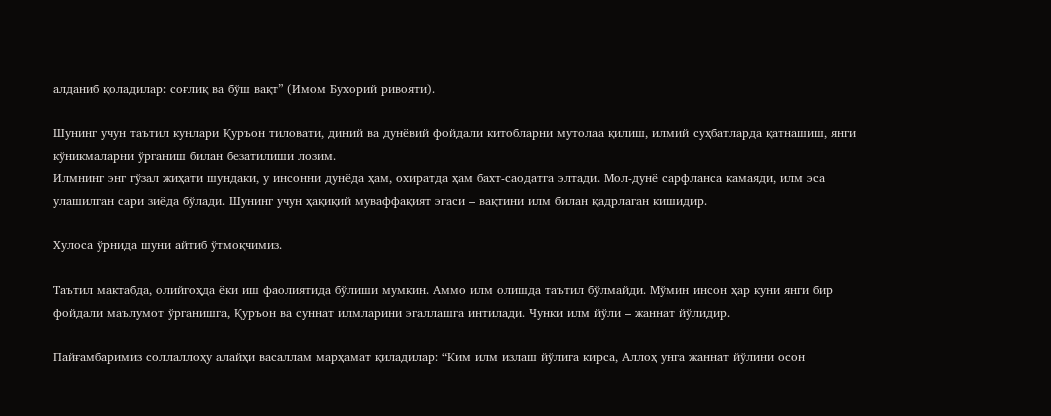алданиб қоладилар: соғлиқ ва бўш вақт” (Имом Бухорий ривояти).

Шунинг учун таътил кунлари Қуръон тиловати, диний ва дунёвий фойдали китобларни мутолаа қилиш, илмий суҳбатларда қатнашиш, янги кўникмаларни ўрганиш билан безатилиши лозим.
Илмнинг энг гўзал жиҳати шундаки, у инсонни дунёда ҳам, охиратда ҳам бахт-саодатга элтади. Мол-дунё сарфланса камаяди, илм эса улашилган сари зиёда бўлади. Шунинг учун ҳақиқий муваффақият эгаси – вақтини илм билан қадрлаган кишидир.

Хулоса ўрнида шуни айтиб ўтмоқчимиз.

Таътил мактабда, олийгоҳда ёки иш фаолиятида бўлиши мумкин. Аммо илм олишда таътил бўлмайди. Мўмин инсон ҳар куни янги бир фойдали маълумот ўрганишга, Қуръон ва суннат илмларини эгаллашга интилади. Чунки илм йўли – жаннат йўлидир.

Пайғамбаримиз соллаллоҳу алайҳи васаллам марҳамат қиладилар: “Ким илм излаш йўлига кирса, Аллоҳ унга жаннат йўлини осон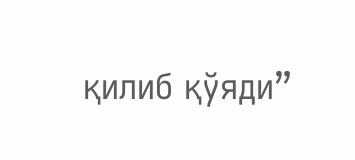қилиб қўяди”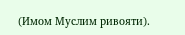(Имом Муслим ривояти).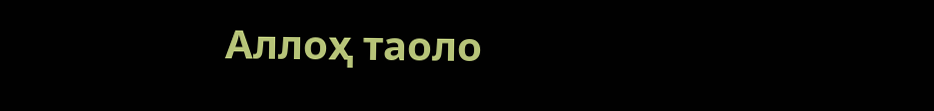Аллоҳ таоло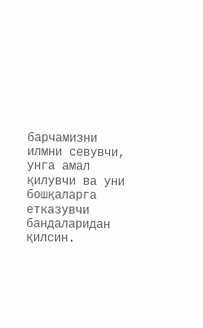барчамизни илмни севувчи, унга амал қилувчи ва уни бошқаларга етказувчи бандаларидан қилсин.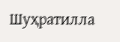Шуҳратилла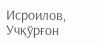Исроилов,
Учқўрғон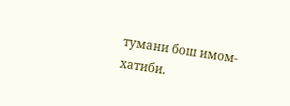тумани бош имом-хатиби.